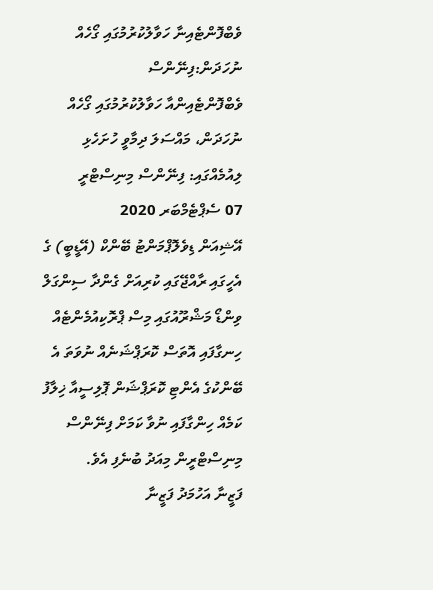ވެބްފޮންޓެއިނާ ހަވާލުކުރުމުގައި ގޯހެއް ނުހަދަން:ފިނޭންސް
ވެބްފޮންޓެއިންއާ ހަވާލުކުރުމުގައި ގޯހެއް ނުހަދަން، މައްސަލަ ދިމާވީ ހުށަހެޅި ލިއުމެއްގައި: ފިނޭންސް މިނިސްޓްރީ
07 ސެޕްޓެމްބަރ 2020
އޭޝިއަން ޑިވެލޮޕްމަންޓު ބޭންކް (އޭޑީބީ) ގެ އެހީގައި ރާއްޖޭގައި ކުރިއަށް ގެންދާ ސިންގަލް ވިންޑޯ މަޝްރޫއުގައި މިސް ޕްރޮކިއުމެންޓެއް ހިނގާފައި އޮތަސް ކޮރަޕްޝަނެއް ނުވަތަ އެ ބޭންކުގެ އެންޓި ކޮރަޕްޝަން ޕޮލިސީއާ ޚިލާފު ކަމެއް ހިންގާފައި ނުވާ ކަމަށް ފިނޭންސް މިނިސްޓްރީން މިއަދު ބުނެފި އެވެ.
ފަޒީނާ އަހުމަދު ފަޒީނާ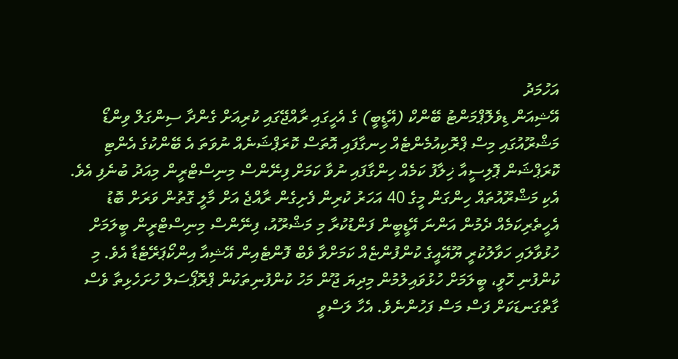އަހުމަދު
އޭޝިއަން ޑިވެލޮޕްމަންޓު ބޭންކް (އޭޑީބީ) ގެ އެހީގައި ރާއްޖޭގައި ކުރިއަށް ގެންދާ ސިންގަލް ވިންޑޯ މަޝްރޫއުގައި މިސް ޕްރޮކިއުމެންޓެއް ހިނގާފައި އޮތަސް ކޮރަޕްޝަނެއް ނުވަތަ އެ ބޭންކުގެ އެންޓި ކޮރަޕްޝަން ޕޮލިސީއާ ޚިލާފު ކަމެއް ހިންގާފައި ނުވާ ކަމަށް ފިނޭންސް މިނިސްޓްރީން މިއަދު ބުނެފި އެވެ.
އެކި މަޝްރޫއުތައް ހިންގަން މީގެ 40 އަހަރު ކުރިން ފެށިގެން ރާއްޖެ އަށް މާލީ ގޮތުން ވަރަށް ބޮޑު އެހީތެރިކަމެއް ދެމުން އަންނަ އޭޑީބީން ފަންޑުކުރާ މި މަޝްރޫއު، ފިނޭންސް މިނިސްޓްރީން ބީލަމަށް ހުޅުވާލައި ހަވާލުކުރީ ޔޫއޭއީގެ ކުންފުންޏެއް ކަމަށްވާ ވެބް ފޮންޓެއިން އޭޝިއާ އިންކޯޕަރޭޓެޑާ އެވެ. މި ކުންފުނި ހޮވީ، ބީލަމަށް ހުޅުވައިލުމުން މިދިޔަ ޖޫން މަހު ކުންފުނިތަކުން ޕްރޮޕޯސަލް ހުށަހެޅިތާ ވެސް ގާތްގަނޑަކަށް ފަސް މަސް ފަހުންނެވެ. އެހާ ލަސްވީ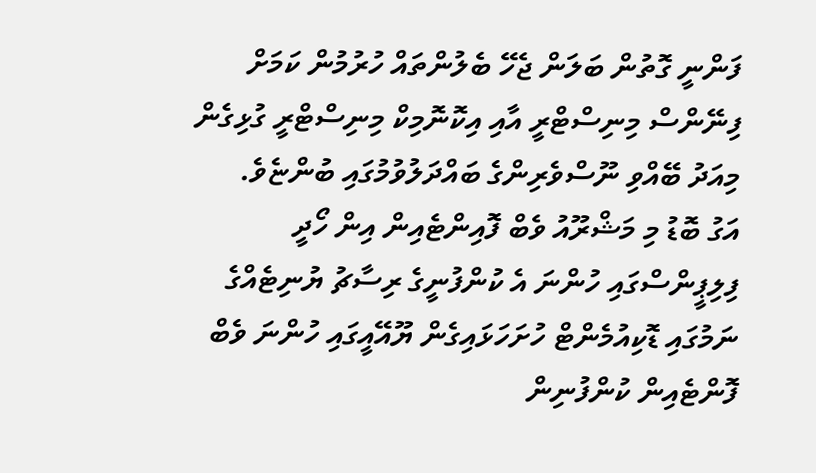ފަންނީ ގޮތުން ބަލަން ޖެހޭ ބެލުންތައް ހުރުމުން ކަމަށް ފިނޭންސް މިނިސްޓްރީ އާއި އިކޮނޮމިކް މިނިސްޓްރީ ގުޅިގެން މިއަދު ބޭއްވި ނޫސްވެރިންގެ ބައްދަލުވުމުގައި ބުންޏެވެ.
އަގު ބޮޑު މި މަޝްރޫއު ވެބް ފޮއިންޓެއިން އިން ހޯދީ ފިލިޕީންސްގައި ހުންނަ އެ ކުންފުނީގެ ރިސާޗު ޔުނިޓެއްގެ ނަމުގައި ޑޮކިއުމެންޓް ހުށަހަޅައިގެން ޔޫއޭއީގައި ހުންނަ ވެބް ފޮންޓެއިން ކުންފުނިން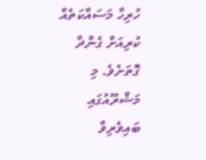ހުރިހާ މަސައްކަތެއް ކުރިއަށް ގެންދާ ގޮތަށެވެ. މި މަޝްރޫއުގައި ބައިވެރިވާ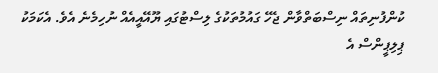ކުންފުނިތައް ނިސްބަތްވާން ޖެހޭ ގައުމުތަކުގެ ލިސްޓުގައި ޔޫއޭއީއެއް ނުހިމެނެ އެވެ. އެކަމަކު ޕިލިޕީންސް އެ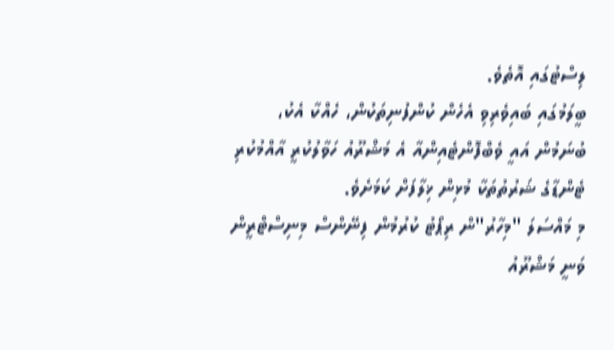ލިސްޓުގައި އޮތެވެ.
ބީލަމުގައި ބައިވެރިވި އެހެން ކުންފުނިތަކުން، ހެއްކާ އެކު، ބުނަމުން އައީ ވެބްފޮންޓެއިންއާ އެ މަޝްރޫއު ހަވާލުކުރީ އާއްމުކުރި ޓެންޑާގެ ޝަރުތުތަކާ މުޅިން ޚިލާފަށް ކަމަށެވެ.
މި މައްސަލަ "މިހާރު"ން ރިޕޯޓު ކުރުމުން ފިނޭންސް މިނިސްޓްރީން ވަނީ މަޝްރޫއު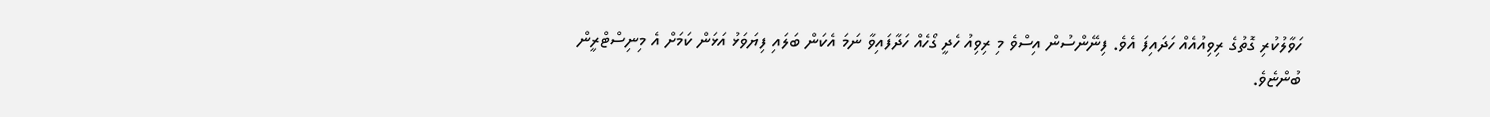ހަވާލުކުރި ގޮތުގެ ރިވިއުއެއް ހަދައިފަ އެވެ. ފިނޭންސުން އިސްވެ މި ރިވިއު ހެދީ ގޯހެއް ހަދާފައިވާ ނަމަ އެކަން ބަލައި ފިޔަވަޅު އަޅަން ކަމަށް އެ މިނިސްޓްރީން ބުންޏެވެ.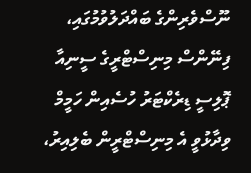ނޫސްވެރިންގެ ބައްދަލުވުމުގައި، ފިނޭންސް މިނިސްޓްރީގެ ސީނިއާ ޕޮލިސީ ޑިރެކްޓަރު ހުސެއިން ހަމީމް ވިދާޅުވީ އެ މިނިސްޓްރީން ބެލިއިރު،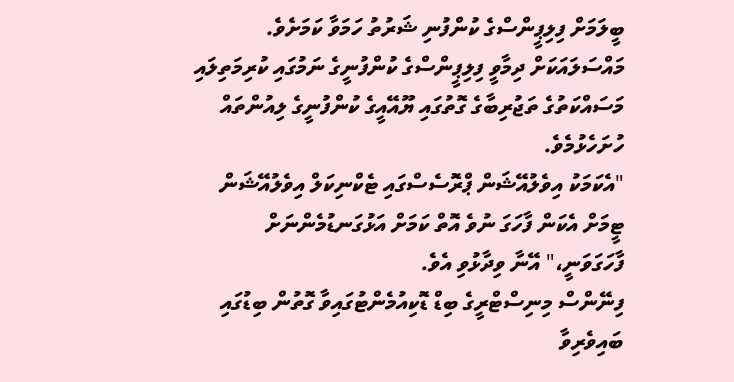ބީލަމަށް ފިލިޕީންސްގެ ކުންފުނި ޝަރުތު ހަމަވާ ކަމަށެވެ. މައްސަލައަކަށް ދިމާވީ ފިލިޕީންސްގެ ކުންފުނީގެ ނަމުގައި ކުރިމަތިލައި މަސައްކަތުގެ ތަޖުރިބާގެ ގޮތުގައި ޔޫއޭއީގެ ކުންފުނީގެ ލިއުންތައް ހުށަހެޅުމެވެ.
"އެކަމަކު އިވެލުއޭޝަން ޕްރޮސެސްގައި ޓެކްނިކަލް އިވެލުއޭޝަން ޓީމަށް އެކަން ފާހަގަ ނުވެ އޮތް ކަމަށް އަޅުގަނޑުމެންނަށް ފާހަގަވަނީ،" އޭނާ ވިދާޅުވި އެވެ.
ފިނޭންސް މިނިސްޓްރީގެ ބިޑް ޑޮކިއުމެންޓުގައިވާ ގޮތުން ބިޑުގައި ބައިވެރިވާ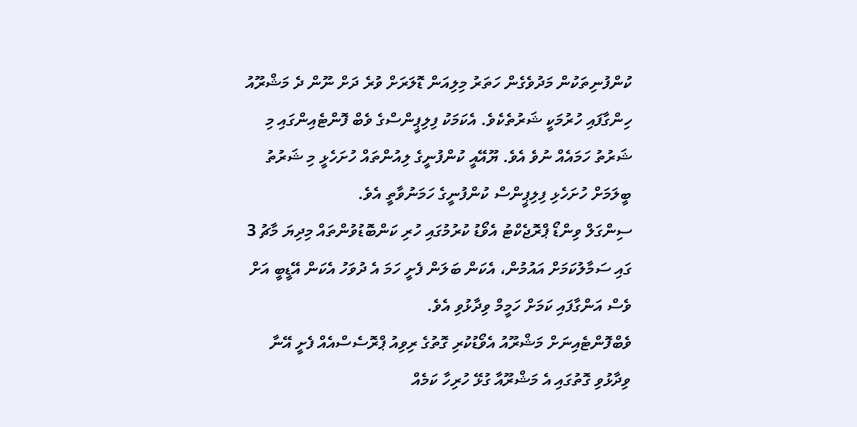ކުންފުނިތަކުން މަދުވެގެން ހަތަރު މިލިއަން ޑޮލަރަށް ވުރެ ދަށް ނޫން ދެ މަޝްރޫއު ހިންގާފައި ހުރުމަކީ ޝަރުތެކެވެ. އެކަމަކު ފިލިޕީންސްގެ ވެބް ފޮންޓެއިންގައި މި ޝަރުތު ހަމައެއް ނުވެ އެވެ. ޔޫއޭއީ ކުންފުނީގެ ލިއުންތައް ހުށަހެޅީ މި ޝަރުތު ބީލަމަށް ހުށަހެޅި ފިލިޕީންސް ކުންފުނީގެ ހަމަނުވާތީ އެވެ.
ސިންގަލް ވިންޑޯ ޕްރޮޖެކްޓު އެވޯޑު ކުރުމުގައި ހުރި ކަންބޮޑުވުންތައް މިދިޔަ މާޗު 3 ގައި ސަމާލުކަމަށް އައުމުން، އެކަން ބަލަން ފެށީ ހަމަ އެ ދުވަހު އެކަން އޭޑީބީ އަށް ވެސް އަންގާފައި ކަމަށް ހަމީމް ވިދާޅުވި އެވެ.
ވެބްފޮންޓެއިނަށް މަޝްރޫއު އެވޯޑުކުރި ގޮތުގެ ރިވިއު ޕްރޮސެސްއެއް ފެށީ އޭނާ ވިދާޅުވި ގޮތުގައި އެ މަޝްރޫއާ ގުޅޭ ހުރިހާ ކަމެއް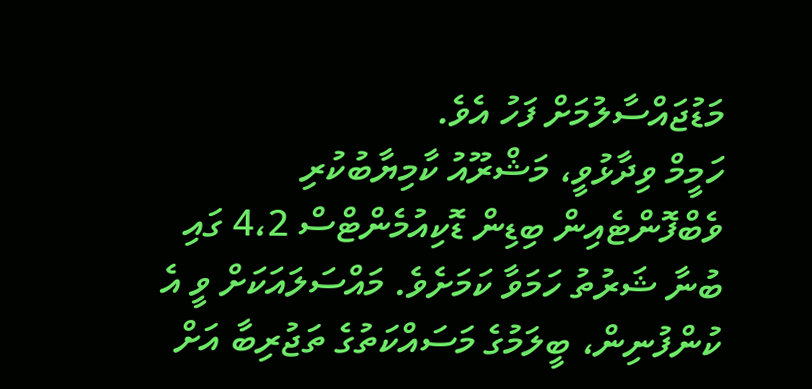މަޑުޖައްސާލުމަށް ފަހު އެވެ.
ހަމީމް ވިދާޅުވީ، މަޝްރޫއު ކާމިޔާބުކުރި ވެބްފޮންޓެއިން ބިޑިން ޑޮކިއުމެންޓްސް 4،2 ގައި ބުނާ ޝަރުތު ހަމަވާ ކަމަށެވެ. މައްސަލައަކަށް ވީ އެ ކުންފުނިން، ބީލަމުގެ މަސައްކަތުގެ ތަޖުރިބާ އަށް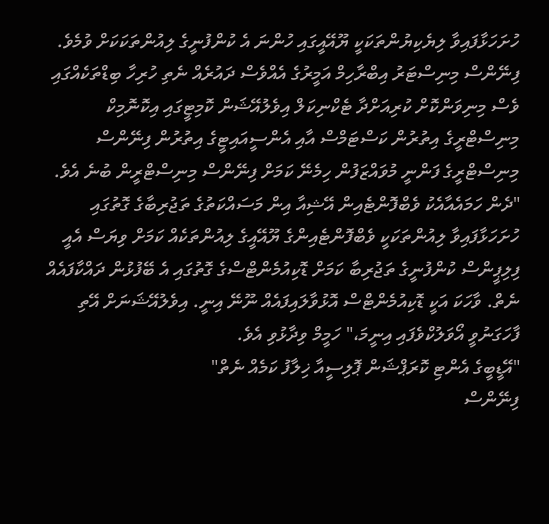ހުށަހަޅާފައިވާ ލިޔެކިޔުންތަކަކީ ޔޫއޭއީގައި ހުންނަ އެ ކުންފުނީގެ ލިއުންތަކަކަށް ވުމެވެ.
ފިނޭންސް މިނިސްޓަރު އިބްރާހިމް އަމީރުގެ އެއްވެސް ދައުރެއް ނެތި ހުރިހާ ބިޑްތަކެއްގައި ވެސް މިނިވަންކޮށް ކުރިއަށްދާ ޓެކްނިކަލް އިވެލުއޭޝަން ކޮމިޓީގައި އިކޮނޮމިކް މިނިސްޓްރީގެ އިތުރުން ކަސްޓަމްސް އާއި އެންސީއައިޓީގެ އިތުރުން ފިނޭންސް މިނިސްޓްރީގެ ފަންނީ މުވައްޒަފުން ހިމެނޭ ކަމަށް ފިނޭންސް މިނިސްޓްރީން ބުނެ އެވެ.
"ދެން ހަމައެއާއެކު ވެބްފޮންޓެއިން އޭޝިއާ އިން މަސައްކަތުގެ ތަޖުރިބާގެ ގޮތުގައި ހުށަހަޅާފައިވާ ލިއުންތަކަކީ ވެބްފޮންޓެއިންގެ ޔޫއޭއީގެ ލިއުންތަކެއް ކަމަށް ވިޔަސް އެއީ ފިލިޕީންސް ކުންފުނީގެ ތަޖުރިބާ ކަމަށް ޑޮކިއުމެންޓްސްގެ ގޮތުގައި އެ ބޭފުޅުން ދައްކާފައެއް ނެތް. ވާހަކަ އަކީ ޑޮކިއުމެންޓްސް އޮޅުވާލައިފައެއް ނޫނޭ އިނީ. އިވެލުއޭޝަނަށް އޭތި ފާހަގަނުވީ އޯވަލުކްވެފައި އިނީމަ،" ހަމީމް ވިދާޅުވި އެވެ.
"އޭޑީބީގެ އެންޓި ކޮރަޕްޝަން ޕޮލިސީއާ ޚިލާފު ކަމެއް ނެތް"
ފިނޭންސް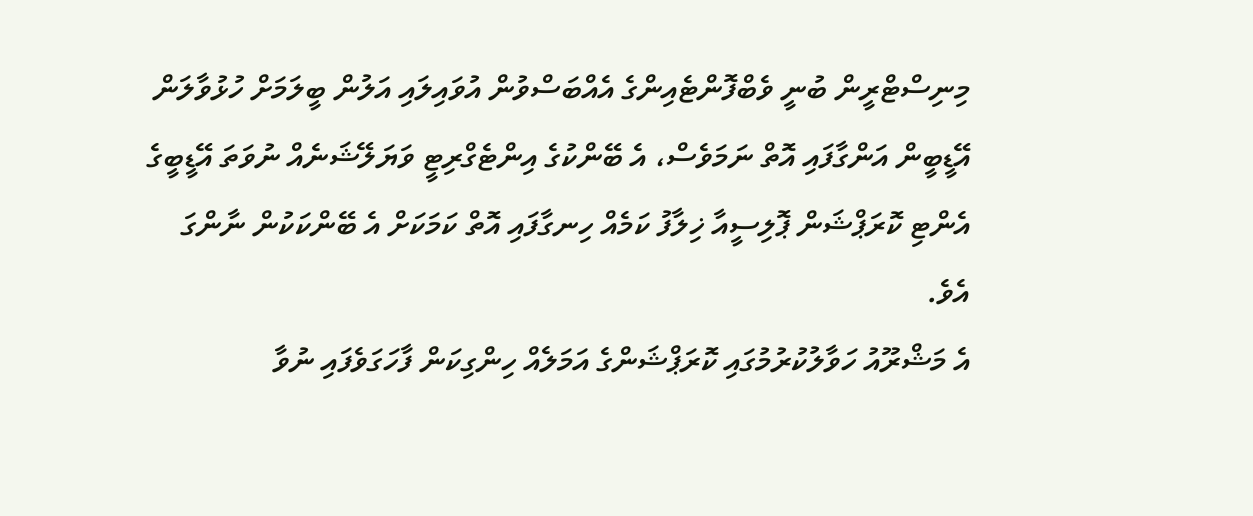މިނިސްޓްރީން ބުނީ ވެބްފޮންޓެއިންގެ އެއްބަސްވުން އުވައިލައި އަލުން ބީލަމަށް ހުޅުވާލަން އޭޑީބީން އަންގާފައި އޮތް ނަމަވެސް، އެ ބޭންކުގެ އިންޓެގްރިޓީ ވަޔަލޭޝަނެއް ނުވަތަ އޭޑީބީގެ އެންޓި ކޮރަޕްޝަން ޕޮލިސީއާ ޚިލާފު ކަމެއް ހިނގާފައި އޮތް ކަމަކަށް އެ ބޭންކަކުން ނާންގަ އެވެ.
އެ މަޝްރޫއު ހަވާލުކުރުމުގައި ކޮރަޕްޝަންގެ އަމަލެއް ހިންގިކަން ފާހަގަވެފައި ނުވާ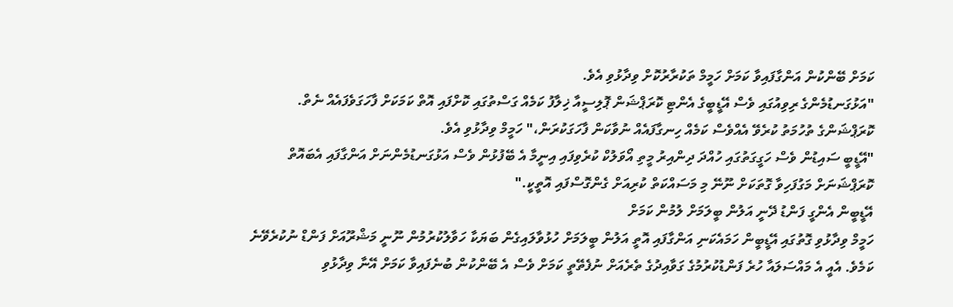ކަމަށް ބޭންކުން އަންގާފައިވާ ކަމަށް ހަމީމް ތަކުރާރުކޮށް ވިދާޅުވި އެވެ.
"އަޅުގަނޑުމެންގެ ރިވިއުގައި ވެސް އޭޑީބީގެ އެންޓި ކޮރަޕްޝަން ޕޮލިސީއާ ޚިލާފު ކަމެއް ގަސްތުގައި ކޮށްފައި އޮތް ކަމަކަށް ފާހަގަވެފައެއް ނެތް. ކޮރަޕްޝަންގެ ތުހުމަތު ކުރެވޭ އެއްވެސް ކަމެއް ހިނގާފައެއް ނުވާކަން ފާހަގަކުރަން،" ހަމީމް ވިދާޅުވި އެވެ.
"އޭޑީބީ ސައިޑުން ވެސް ހަގީގަތުގައި ހުއްދަ ދިންއިރު މީތި އޯވަލުކް ކުރެވިފައި އިނީމާ އެ ބޭފުޅުން ވެސް އަޅުގަނޑުމެންނަށް އަންގާފައި އެބައޮތް ކޮރަޕްޝަނަށް މަގުފަހިވާ ގޮތަކަށް ނޫނޭ މި މަސައްކަތް ކުރިއަށް ގެންގޮސްފައި އޮތީކީ."
އޭޑީބީން އެންގީ ފަންޑު ދޭނީ އަލުން ބީލަމަށް ލުމުން ކަމަށް
ހަމީމް ވިދާޅުވި ގޮތުގައި އޭޑީބީން ހަމައެކަނި އަންގާފައި އޮތީ އަލުން ބީލަމަށް ހުޅުވާލައިގެން ބަޔަކާ ހަވާލުކުރުމުން ނޫނީ މަޝްރޫއަށް ފަންޑް ނުކުރެވޭނެ ކަމެވެ. އެއީ އެ މައްސަލައާ ހުރެ ފަންޑުކުރުމުގެ ގަވާއިދުގެ ތެރެއަށް ނުފެތޭތީ ކަމަށް ވެސް އެ ބޭންކުން ބުނެފައިވާ ކަމަށް އޭނާ ވިދާޅުވި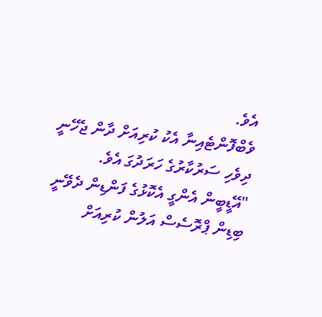އެވެ.
ވެބްފޮންޓެއިނާ އެކު ކުރިއަށް ދާން ޖެހޭނީ ދިވެހި ސަރުކާރުގެ ހަރަދުގަ އެވެ.
"އޭޑީބީން އެންގީ އެކޮޅުގެ ފަންޑިން ދެވޭނީ ބިޑިން ޕްރޮސެސް އަލުން ކުރިއަށް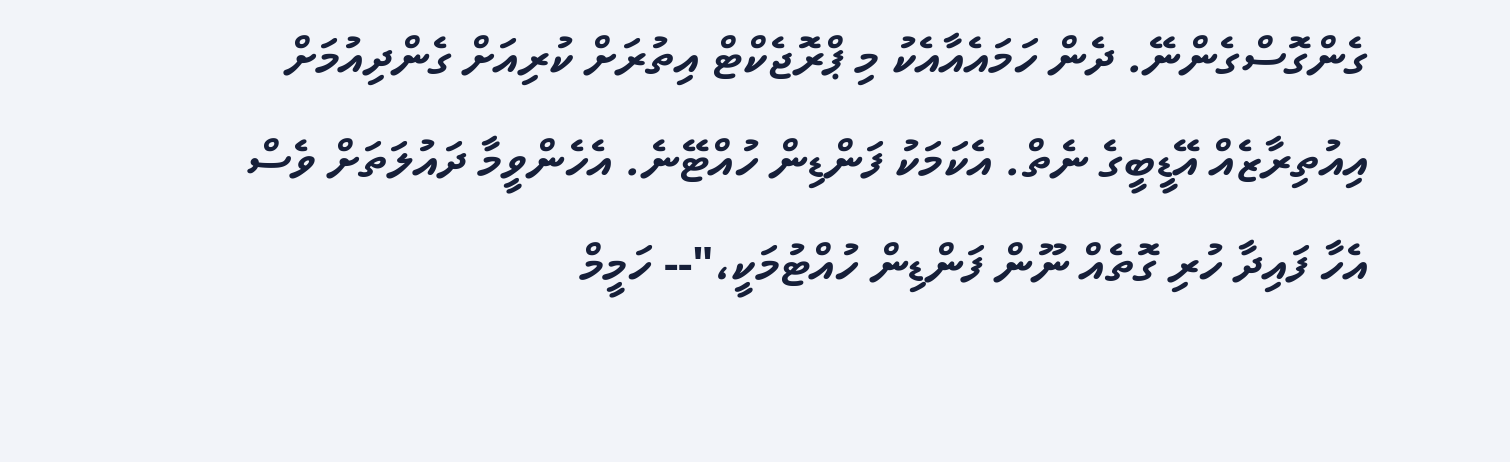ގެންގޮސްގެންނޭ. ދެން ހަމައެއާއެކު މި ޕްރޮޖެކްޓް އިތުރަށް ކުރިއަށް ގެންދިއުމަށް އިއުތިރާޒެއް އޭޑީބީގެ ނެތް. އެކަމަކު ފަންޑިން ހުއްޓޭނެ. އެހެންވީމާ ދައުލަތަށް ވެސް އެހާ ފައިދާ ހުރި ގޮތެއް ނޫން ފަންޑިން ހުއްޓުމަކީ،"-- ހަމީމް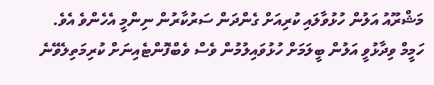މަޝްރޫއު އަލުން ހުޅުވާލައި ކުރިއަށް ގެންދަން ސަރުކާރުން ނިންމީ އެހެންވެ އެވެ.
ހަމީމް ވިދާޅުވީ އަލުން ބީލަމަށް ހުޅުވައިލުމުން ވެސް ވެބްފޮންޓެއިނަށް ކުރިމަތިލެވޭނެ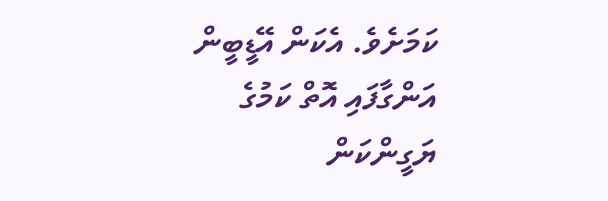ކަމަށެވެ. އެކަން އޭޑީބީން އަންގާފައި އޮތް ކަމުގެ ޔަގީންކަން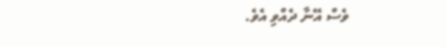ވެސް އޭނާ ދެއްވި އެވެ.